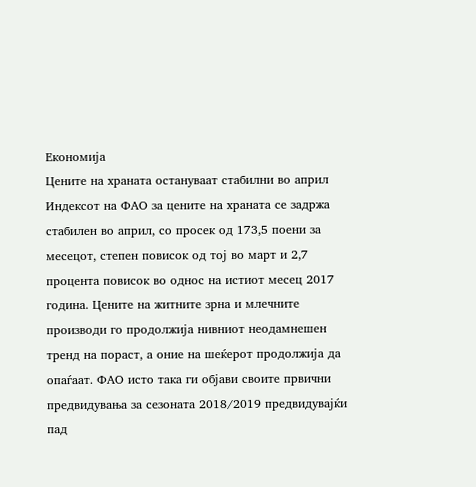Економија
Цените на храната остануваат стабилни во април
Индексот на ФАО за цените на храната се задржа стабилен во април, со просек од 173,5 поени за месецот, степен повисок од тој во март и 2,7 процента повисок во однос на истиот месец 2017 година. Цените на житните зрна и млечните производи го продолжија нивниот неодамнешен тренд на пораст, а оние на шеќерот продолжија да опаѓаат. ФАО исто така ги објави своите првични предвидувања за сезоната 2018/2019 предвидувајќи пад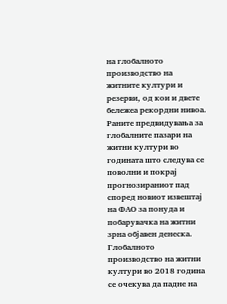на глобалното производство на житните култури и резерви, од кои и двете бележеа рекордни нивоа.
Раните предвидувања за глобалните пазари на житни култури во годината што следува се поволни и покрај прогнозираниот пад според новиот извештај на ФАО за понуда и побарувачка на житни зрна објавен денеска. Глобалното производство на житни култури во 2018 година се очекува да падне на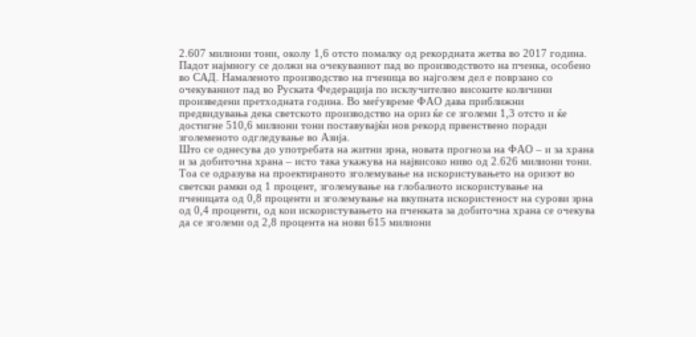2.607 милиони тони, околу 1,6 отсто помалку од рекордната жетва во 2017 година.
Падот најмногу се должи на очекуваниот пад во производството на пченка, особено во САД. Намаленото производство на пченица во најголем дел е поврзано со очекуваниот пад во Руската Федерација по исклучително високите количини произведени претходната година. Во меѓувреме ФАО дава приближни предвидувања дека светското производство на ориз ќе се зголеми 1,3 отсто и ќе достигне 510,6 милиони тони поставувајќи нов рекорд првенствено поради зголеменото одгледување во Азија.
Што се однесува до употребата на житни зрна, новата прогноза на ФАО – и за храна и за добиточна храна – исто така укажува на највисоко ниво од 2.626 милиони тони. Тоа се одразува на проектираното зголемување на искористувањето на оризот во светски рамки од 1 процент, зголемување на глобалното искористување на пченицата од 0,8 проценти и зголемување на вкупната искористеност на сурови зрна од 0,4 проценти, од кои искористувањето на пченката за добиточна храна се очекува да се зголеми од 2,8 процента на нови 615 милиони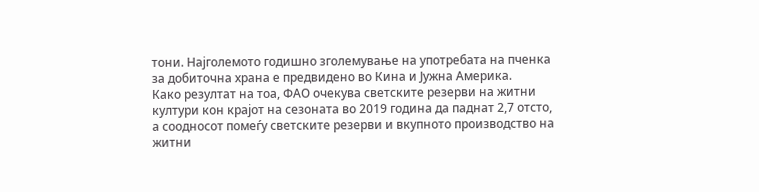тони. Најголемото годишно зголемување на употребата на пченка за добиточна храна е предвидено во Кина и Јужна Америка.
Како резултат на тоа, ФАО очекува светските резерви на житни култури кон крајот на сезоната во 2019 година да паднат 2,7 отсто, а соодносот помеѓу светските резерви и вкупното производство на житни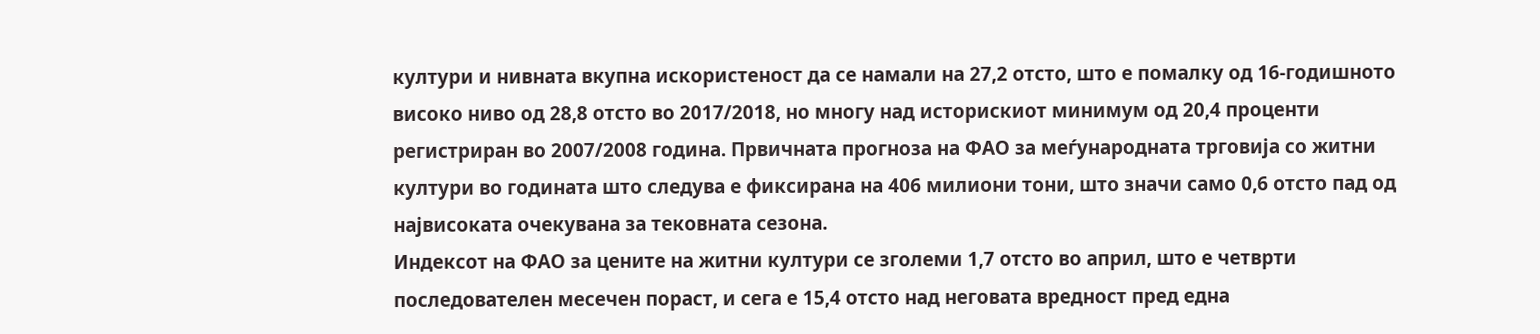култури и нивната вкупна искористеност да се намали на 27,2 отсто, што е помалку од 16-годишното високо ниво од 28,8 отсто во 2017/2018, но многу над историскиот минимум од 20,4 проценти регистриран во 2007/2008 година. Првичната прогноза на ФАО за меѓународната трговија со житни култури во годината што следува е фиксирана на 406 милиони тони, што значи само 0,6 отсто пад од највисоката очекувана за тековната сезона.
Индексот на ФАО за цените на житни култури се зголеми 1,7 отсто во април, што е четврти последователен месечен пораст, и сега е 15,4 отсто над неговата вредност пред една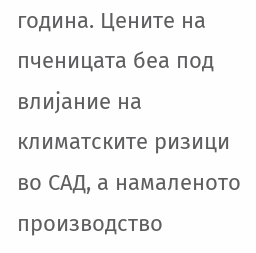година. Цените на пченицата беа под влијание на климатските ризици во САД, а намаленото производство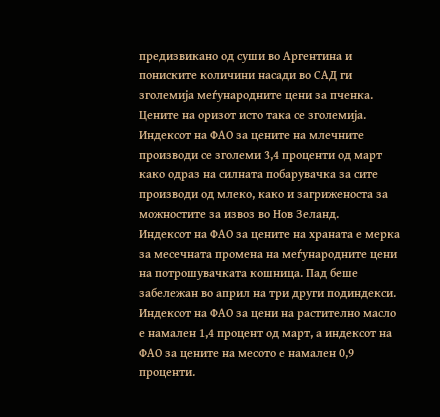предизвикано од суши во Аргентина и пониските количини насади во САД ги зголемија меѓународните цени за пченка. Цените на оризот исто така се зголемија. Индексот на ФАО за цените на млечните производи се зголеми 3,4 проценти од март како одраз на силната побарувачка за сите производи од млеко, како и загриженоста за можностите за извоз во Нов Зеланд.
Индексот на ФАО за цените на храната е мерка за месечната промена на меѓународните цени на потрошувачката кошница. Пад беше забележан во април на три други подиндекси. Индексот на ФАО за цени на растително масло е намален 1,4 процент од март, а индексот на ФАО за цените на месото е намален 0,9 проценти.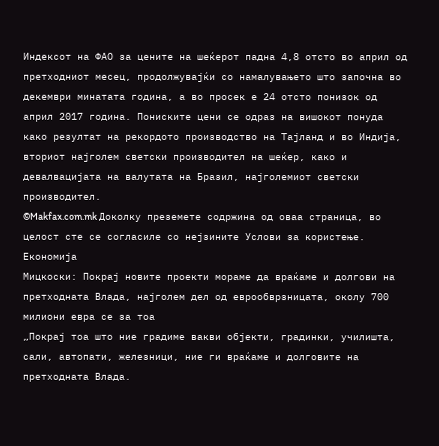Индексот на ФАО за цените на шеќерот падна 4,8 отсто во април од претходниот месец, продолжувајќи со намалувањето што започна во декември минатата година, а во просек е 24 отсто понизок од април 2017 година. Пониските цени се одраз на вишокот понуда како резултат на рекордото производство на Тајланд и во Индија, вториот најголем светски производител на шеќер, како и девалвацијата на валутата на Бразил, најголемиот светски производител.
©Makfax.com.mk Доколку преземете содржина од оваа страница, во целост сте се согласиле со нејзините Услови за користење.
Економија
Мицкоски: Покрај новите проекти мораме да враќаме и долгови на претходната Влада, најголем дел од еврообврзницата, околу 700 милиони евра се за тоа
„Покрај тоа што ние градиме вакви објекти, градинки, училишта, сали, автопати, железници, ние ги враќаме и долговите на претходната Влада.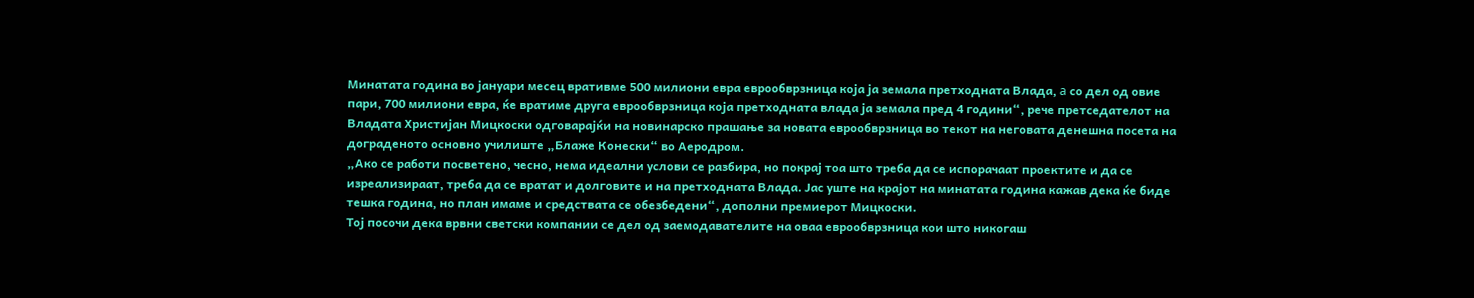Минатата година во јануари месец вративме 500 милиони евра еврообврзница која ја земала претходната Влада, a со дел од овие пари, 700 милиони евра, ќе вратиме друга еврообврзница која претходната влада ја земала пред 4 години“, рече претседателот на Владата Христијан Мицкоски одговарајќи на новинарско прашање за новата еврообврзница во текот на неговата денешна посета на дограденото основно училиште „Блаже Конески“ во Аеродром.
„Ако се работи посветено, чесно, нема идеални услови се разбира, но покрај тоа што треба да се испорачаат проектите и да се изреализираат, треба да се вратат и долговите и на претходната Влада. Јас уште на крајот на минатата година кажав дека ќе биде тешка година, но план имаме и средствата се обезбедени“, дополни премиерот Мицкоски.
Тој посочи дека врвни светски компании се дел од заемодавателите на оваа еврообврзница кои што никогаш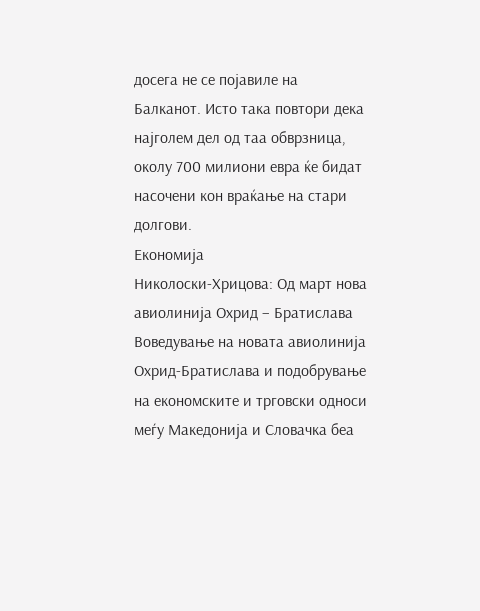досега не се појавиле на Балканот. Исто така повтори дека најголем дел од таа обврзница, околу 700 милиони евра ќе бидат насочени кон враќање на стари долгови.
Економија
Николоски-Хрицова: Од март нова авиолинија Охрид – Братислава
Воведување на новата авиолинија Охрид-Братислава и подобрување на економските и трговски односи меѓу Македонија и Словачка беа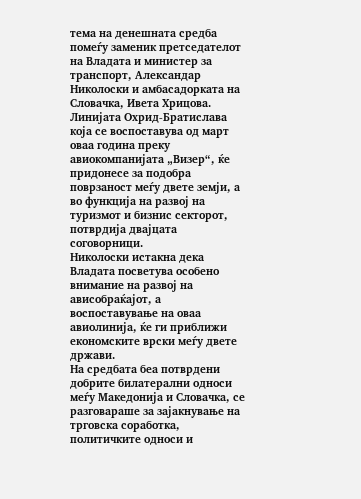тема на денешната средба помеѓу заменик претседателот на Владата и министер за транспорт, Александар Николоски и амбасадорката на Словачка, Ивета Хрицова.
Линијата Охрид-Братислава која се воспоставува од март оваа година преку авиокомпанијата „Визер“, ќе придонесе за подобра поврзаност меѓу двете земји, а во функција на развој на туризмот и бизнис секторот, потврдија двајцата соговорници.
Николоски истакна дека Владата посветува особено внимание на развој на ависобраќајот, а воспоставување на оваа авиолинија, ќе ги приближи економските врски меѓу двете држави.
На средбата беа потврдени добрите билатерални односи меѓу Македонија и Словачка, се разговараше за зајакнување на трговска соработка, политичките односи и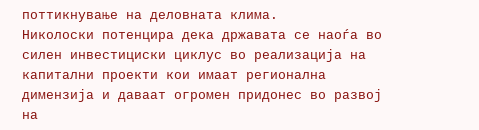поттикнување на деловната клима.
Николоски потенцира дека државата се наоѓа во силен инвестициски циклус во реализација на капитални проекти кои имаат регионална димензија и даваат огромен придонес во развој на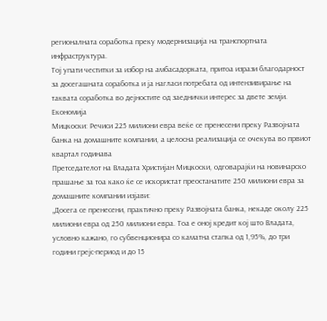регионалната соработка преку модернизација на транспортната инфраструктура.
Тој упати честитки за избор на амбасадорката, притоа изрази благодарност за досегашната соработка и ја нагласи потребата од интензивирање на таквата соработка во дејностите од заеднички интерес за двете земји.
Економија
Мицкоски: Речиси 225 милиони евра веќе се пренесени преку Развојната банка на домашните компании, а целосна реализација се очекува во првиот квартал годинава
Претседателот на Владата Христијан Мицкоски, одговарајќи на новинарско прашање за тоа како ќе се искористат преостанатите 250 милиони евра за домашните компании изјави:
„Досега се пренесени, практично преку Развојната банка, некаде околу 225 милиони евра од 250 милиони евра. Тоа е оној кредит кој што Владата, условно кажано, го субвенционира со каматна стапка од 1,95%, до три години грејс-период и до 15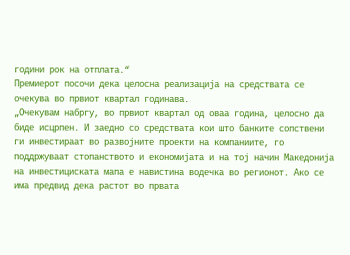години рок на отплата.“
Премиерот посочи дека целосна реализација на средствата се очекува во првиот квартал годинава.
„Очекувам набргу, во првиот квартал од оваа година, целосно да биде исцрпен. И заедно со средствата кои што банките сопствени ги инвестираат во развојните проекти на компаниите, го поддржуваат стопанството и економијата и на тој начин Македонија на инвестициската мапа е навистина водечка во регионот. Ако се има предвид дека растот во првата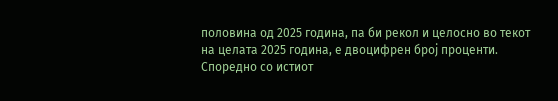половина од 2025 година, па би рекол и целосно во текот на целата 2025 година, е двоцифрен број проценти. Споредно со истиот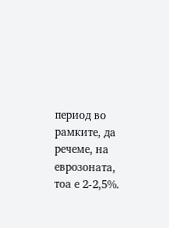период во рамките, да речеме, на еврозоната, тоа е 2-2,5%.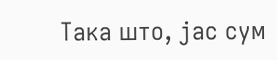Така што, јас сум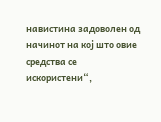навистина задоволен од начинот на кој што овие средства се искористени“,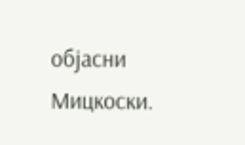објасни Мицкоски.